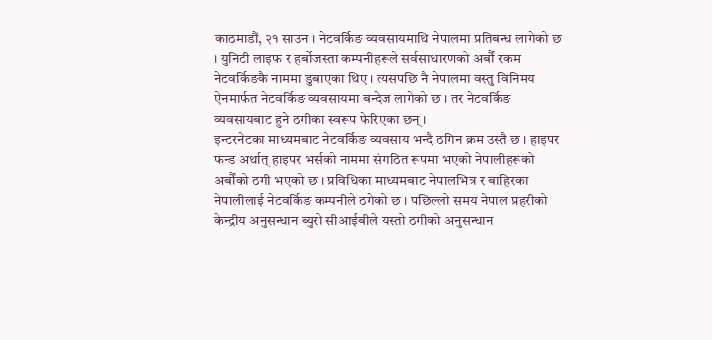काठमाडौं, २१ साउन । नेटवर्किङ व्यवसायमाथि नेपालमा प्रतिबन्ध लागेको छ । युनिटी लाइफ र हर्बोजस्ता कम्पनीहरूले सर्वसाधारणको अर्बौं रकम नेटवर्किङकै नाममा डुबाएका थिए । त्यसपछि नै नेपालमा वस्तु विनिमय ऐनमार्फत नेटवर्किङ व्यवसायमा बन्देज लागेको छ । तर नेटवर्किङ व्यवसायबाट हुने ठगीका स्वरूप फेरिएका छन् ।
इन्टरनेटका माध्यमबाट नेटवर्किङ व्यवसाय भन्दै ठगिन क्रम उस्तै छ । हाइपर फन्ड अर्थात् हाइपर भर्सको नाममा संगठित रूपमा भएको नेपालीहरूको अर्बौंको ठगी भएको छ । प्रविधिका माध्यमबाट नेपालभित्र र बाहिरका नेपालीलाई नेटवर्किङ कम्पनीले ठगेको छ । पछिल्लो समय नेपाल प्रहरीको केन्द्रीय अनुसन्धान ब्युरो सीआईबीले यस्तो ठगीको अनुसन्धान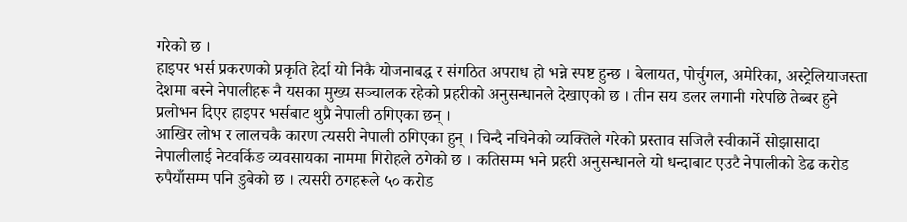गरेको छ ।
हाइपर भर्स प्रकरणको प्रकृति हेर्दा यो निकै योजनाबद्ध र संगठित अपराध हो भन्ने स्पष्ट हुन्छ । बेलायत, पोर्चुगल, अमेरिका, अस्ट्रेलियाजस्ता देशमा बस्ने नेपालीहरू नै यसका मुख्य सञ्चालक रहेको प्रहरीको अनुसन्धानले देखाएको छ । तीन सय डलर लगानी गरेपछि तेब्बर हुने प्रलोभन दिएर हाइपर भर्सबाट थुप्रै नेपाली ठगिएका छन् ।
आखिर लोभ र लालचकै कारण त्यसरी नेपाली ठगिएका हुन् । चिन्दै नचिनेको व्यक्तिले गरेको प्रस्ताव सजिलै स्वीकार्ने सोझासादा नेपालीलाई नेटवर्किङ व्यवसायका नाममा गिरोहले ठगेको छ । कतिसम्म भने प्रहरी अनुसन्धानले यो धन्दाबाट एउटै नेपालीको डेढ करोड रुपैयाँसम्म पनि डुबेको छ । त्यसरी ठगहरूले ५० करोड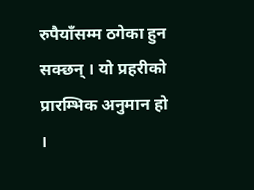रुपैयाँसम्म ठगेका हुन सक्छन् । यो प्रहरीको प्रारम्भिक अनुमान हो ।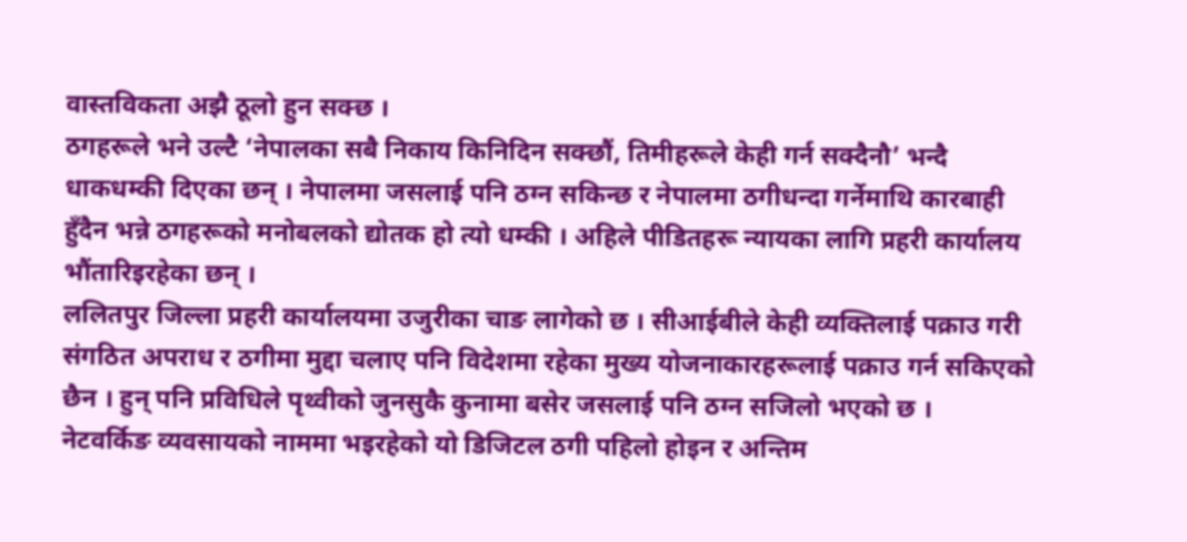वास्तविकता अझै ठूलो हुन सक्छ ।
ठगहरूले भने उल्टै ‘नेपालका सबै निकाय किनिदिन सक्छौं, तिमीहरूले केही गर्न सक्दैनौ’ भन्दै धाकधम्की दिएका छन् । नेपालमा जसलाई पनि ठग्न सकिन्छ र नेपालमा ठगीधन्दा गर्नेमाथि कारबाही हुँदैन भन्ने ठगहरूको मनोबलको द्योतक हो त्यो धम्की । अहिले पीडितहरू न्यायका लागि प्रहरी कार्यालय भौंतारिइरहेका छन् ।
ललितपुर जिल्ला प्रहरी कार्यालयमा उजुरीका चाङ लागेको छ । सीआईबीले केही व्यक्तिलाई पक्राउ गरी संगठित अपराध र ठगीमा मुद्दा चलाए पनि विदेशमा रहेका मुख्य योजनाकारहरूलाई पक्राउ गर्न सकिएको छैन । हुन् पनि प्रविधिले पृथ्वीको जुनसुकै कुनामा बसेर जसलाई पनि ठग्न सजिलो भएको छ ।
नेटवर्किङ व्यवसायको नाममा भइरहेको यो डिजिटल ठगी पहिलो होइन र अन्तिम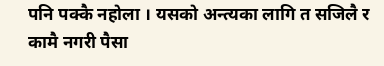पनि पक्कै नहोला । यसको अन्त्यका लागि त सजिलै र कामै नगरी पैसा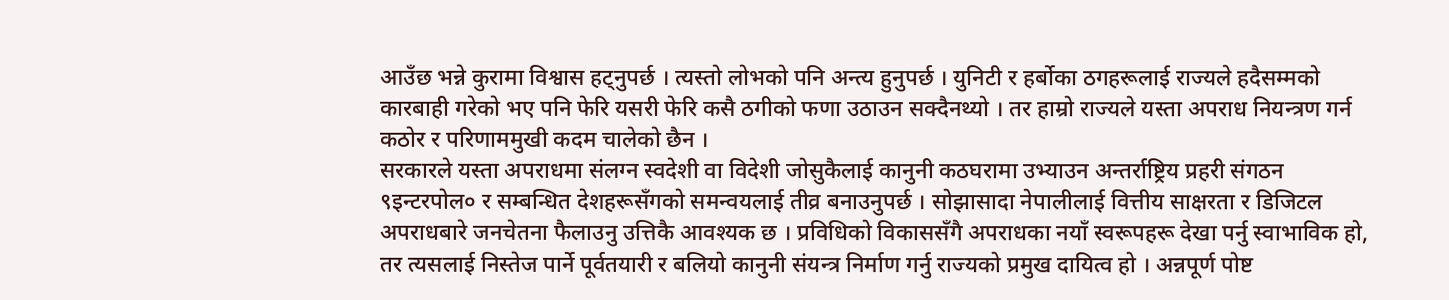आउँछ भन्ने कुरामा विश्वास हट्नुपर्छ । त्यस्तो लोभको पनि अन्त्य हुनुपर्छ । युनिटी र हर्बोका ठगहरूलाई राज्यले हदैसम्मको कारबाही गरेको भए पनि फेरि यसरी फेरि कसै ठगीको फणा उठाउन सक्दैनथ्यो । तर हाम्रो राज्यले यस्ता अपराध नियन्त्रण गर्न कठोर र परिणाममुखी कदम चालेको छैन ।
सरकारले यस्ता अपराधमा संलग्न स्वदेशी वा विदेशी जोसुकैलाई कानुनी कठघरामा उभ्याउन अन्तर्राष्ट्रिय प्रहरी संगठन ९इन्टरपोल० र सम्बन्धित देशहरूसँगको समन्वयलाई तीव्र बनाउनुपर्छ । सोझासादा नेपालीलाई वित्तीय साक्षरता र डिजिटल अपराधबारे जनचेतना फैलाउनु उत्तिकै आवश्यक छ । प्रविधिको विकाससँगै अपराधका नयाँ स्वरूपहरू देखा पर्नु स्वाभाविक हो, तर त्यसलाई निस्तेज पार्ने पूर्वतयारी र बलियो कानुनी संयन्त्र निर्माण गर्नु राज्यको प्रमुख दायित्व हो । अन्नपूर्ण पोष्ट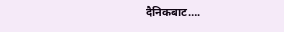दैनिकबाट….